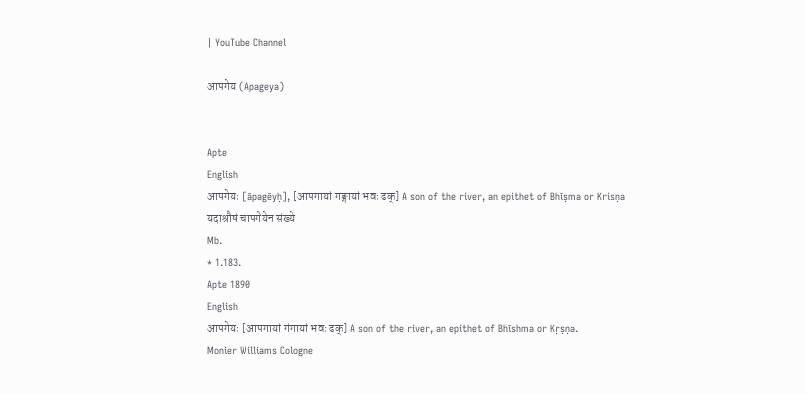| YouTube Channel

आपगेय (Apageya)


Apte
English
आपगेयः [āpagēyḥ], [आपगायां गङ्गायां भवः ढक्] A son of the river, an epithet of Bhīṣma or Krisṇa
यदाश्रौषं चापगेयेन संख्ये
Mb.
* 1.183.
Apte 1890
English
आपगेयः [आपगायां गंगायां भवः ढक्] A son of the river, an epithet of Bhīshma or Kṛṣṇa.
Monier Williams Cologne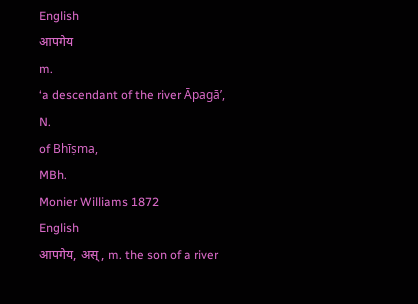English
आपगेय
m.
‘a descendant of the river Āpagā’,
N.
of Bhīṣma,
MBh.
Monier Williams 1872
English
आपगेय, अस्, m. the son of a river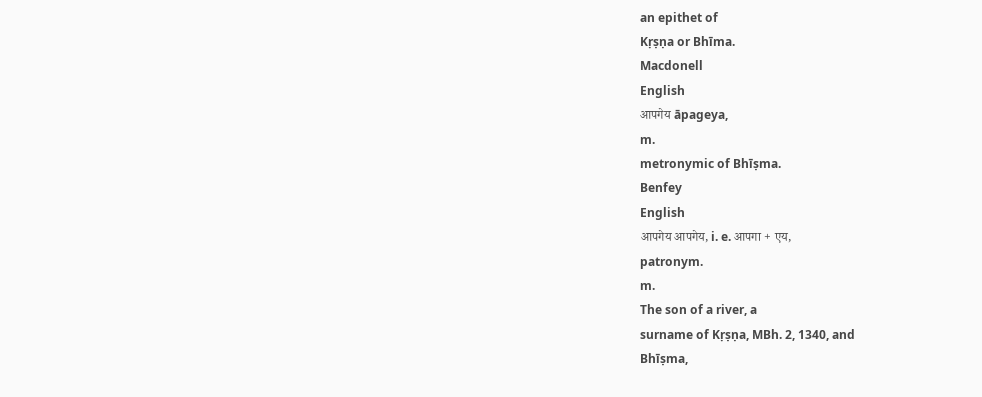an epithet of
Kṛṣṇa or Bhīma.
Macdonell
English
आपगेय āpageya,
m.
metronymic of Bhīṣma.
Benfey
English
आपगेय आपगेय, i. e. आपगा + एय,
patronym.
m.
The son of a river, a
surname of Kṛṣṇa, MBh. 2, 1340, and
Bhīṣma,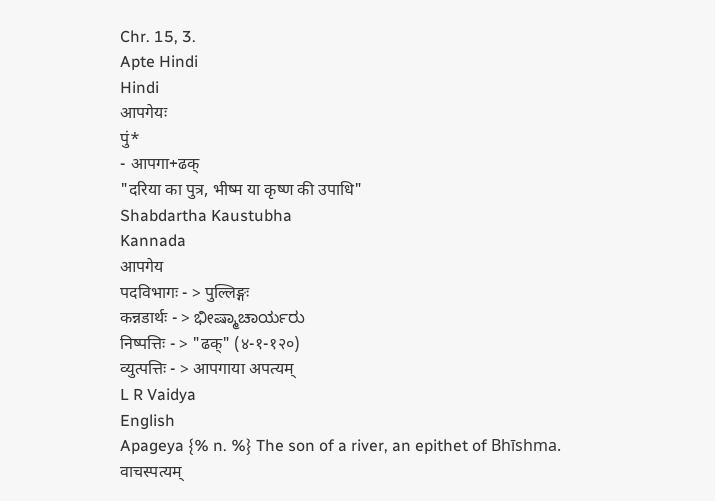Chr. 15, 3.
Apte Hindi
Hindi
आपगेयः
पुं*
- आपगा+ढक्
"दरिया का पुत्र, भीष्म या कृष्ण की उपाधि"
Shabdartha Kaustubha
Kannada
आपगेय
पदविभागः - > पुल्लिङ्गः
कन्नडार्थः - > ಭೀಷ್ಮಾಚಾರ್ಯರು
निष्पत्तिः - > "ढक्" (४-१-१२०)
व्युत्पत्तिः - > आपगाया अपत्यम्
L R Vaidya
English
Apageya {% n. %} The son of a river, an epithet of Bhīshma.
वाचस्पत्यम्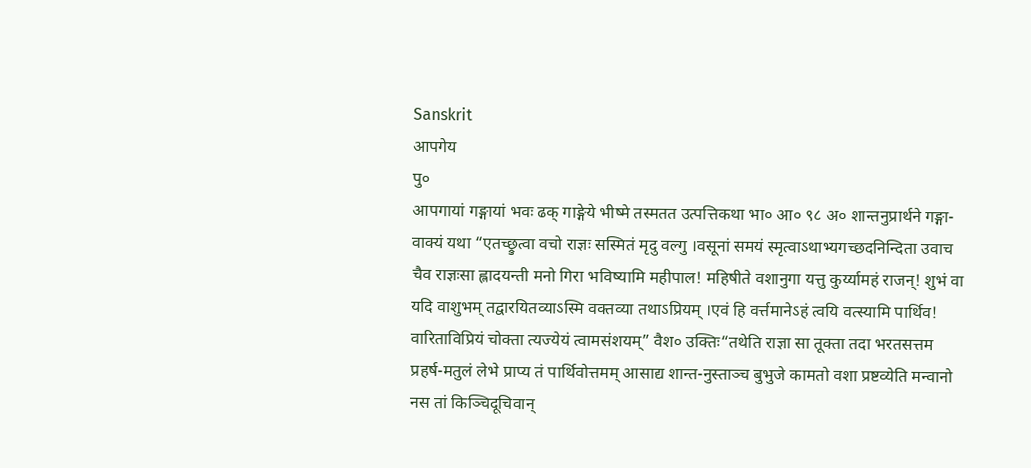Sanskrit
आपगेय
पु०
आपगायां गङ्गायां भवः ढक् गाङ्गेये भीष्मे तस्मतत उत्पत्तिकथा भा० आ० ९८ अ० शान्तनुप्रार्थने गङ्गा-वाक्यं यथा “एतच्छ्रुत्वा वचो राज्ञः सस्मितं मृदु वल्गु ।वसूनां समयं स्मृत्वाऽथाभ्यगच्छदनिन्दिता उवाच चैव राज्ञःसा ह्लादयन्ती मनो गिरा भविष्यामि महीपाल! महिषीते वशानुगा यत्तु कुर्य्यामहं राजन्! शुभं वा यदि वाशुभम् तद्वारयितव्याऽस्मि वक्तव्या तथाऽप्रियम् ।एवं हि वर्त्तमानेऽहं त्वयि वत्स्यामि पार्थिव! वारिताविप्रियं चोक्ता त्यज्येयं त्वामसंशयम्” वैश० उक्तिः“तथेति राज्ञा सा तूक्ता तदा भरतसत्तम प्रहर्ष-मतुलं लेभे प्राप्य तं पार्थिवोत्तमम् आसाद्य शान्त-नुस्ताञ्च बुभुजे कामतो वशा प्रष्टव्येति मन्वानो नस तां किञ्चिदूचिवान्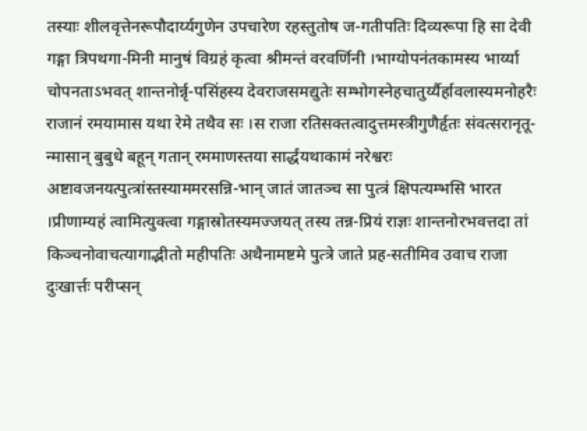तस्याः शीलवृत्तेनरूपौदार्य्यगुणेन उपचारेण रहस्तुतोष ज-गतीपतिः दिव्यरूपा हि सा देवी गङ्गा त्रिपथगा-मिनी मानुषं विग्रहं कृत्वा श्रीमन्तं वरवर्णिनी ।भाग्योपनंतकामस्य भार्य्या चोपनताऽभवत् शान्तनोर्न्नृ-पसिंहस्य देवराजसमद्युतेः सम्भोगस्नेहचातुर्य्यैर्हावलास्यमनोहरैः राजानं रमयामास यथा रेमे तथैव सः ।स राजा रतिसक्तत्वादुत्तमस्त्रीगुणैर्हृतः संवत्सरानृतू-न्मासान् बुबुधे बहून् गतान् रममाणस्तया सार्द्धंयथाकामं नरेश्वरः अष्टावजनयत्पुत्त्रांस्तस्याममरसन्नि-भान् जातं जातञ्च सा पुत्त्रं क्षिपत्यम्भसि भारत ।प्रीणाम्यहं त्वामित्युक्त्वा गङ्गास्रोतस्यमज्जयत् तस्य तन्न-प्रियं राज्ञः शान्तनोरभवत्तदा तां किञ्चनोवाचत्यागाद्भीतो महीपतिः अथैनामष्टमे पुत्त्रे जाते प्रह-सतीमिव उवाच राजा दुःखार्त्तः परीप्सन्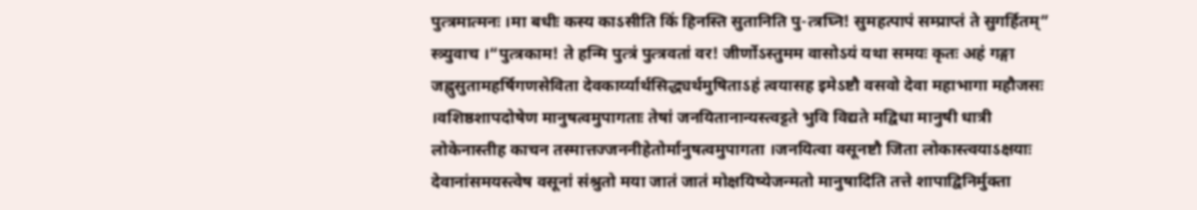पुत्त्रमात्मनः ।मा बधीः कस्य काऽसीति किं हिनस्ति सुतानिति पु-त्त्रघ्नि! सुमहत्पापं सम्प्राप्तं ते सुगर्हितम्” स्त्र्युवाच ।“पुत्त्रकाम! ते हन्मि पुत्त्रं पुत्त्रवतां वर! जीर्णोऽस्तुमम वासोऽयं यथा समयः कृतः अहं गङ्गा जह्नुसुतामहर्षिगणसेविता देवकार्य्यार्थसिद्ध्यर्थमुषिताऽहं त्वयासह इमेऽष्टौ वसवो देवा महाभागा महौजसः ।वशिष्ठशापदोषेण मानुषत्वमुपागताः तेषां जनयितानान्यस्त्वट्टते भुवि विद्यते मद्विधा मानुषी धात्री लोकेनास्तीह काचन तस्मात्तज्जननीहेतोर्मानुषत्वमुपागता ।जनयित्वा वसूनष्टौ जिता लोकास्त्वयाऽक्षयाः देवानांसमयस्त्वेष वसूनां संश्रुतो मया जातं जातं मोक्षयिष्येजन्मतो मानुषादिति तत्ते शापाद्विनिर्मुक्ता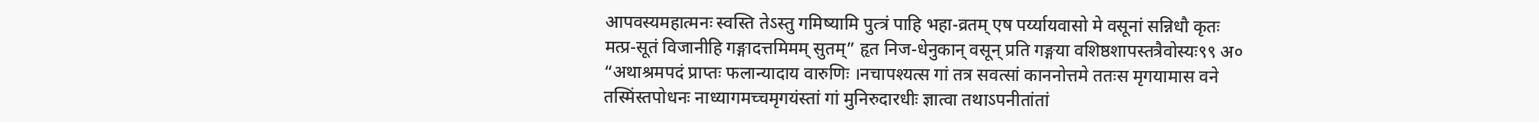आपवस्यमहात्मनः स्वस्ति तेऽस्तु गमिष्यामि पुत्त्रं पाहि भहा-व्रतम् एष पर्य्यायवासो मे वसूनां सन्निधौ कृतः मत्प्र-सूतं विजानीहि गङ्गादत्तमिमम् सुतम्” हृत निज-धेनुकान् वसून् प्रति गङ्गया वशिष्ठशापस्तत्रैवोस्यः९९ अ० “अथाश्रमपदं प्राप्तः फलान्यादाय वारुणिः ।नचापश्यत्स गां तत्र सवत्सां काननोत्तमे ततःस मृगयामास वने तस्मिंस्तपोधनः नाध्यागमच्चमृगयंस्तां गां मुनिरुदारधीः ज्ञात्वा तथाऽपनीतांतां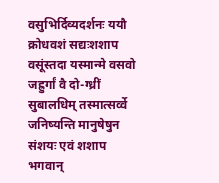वसुभिर्दिव्यदर्शनः ययौ क्रोधवशं सद्यःशशाप वसूंस्तदा यस्मान्मे वसवो जह्रुर्गां वै दो-ग्ध्रीं सुबालधिम् तस्मात्सर्व्वे जनिष्यन्ति मानुषेषुन संशयः एवं शशाप भगवान्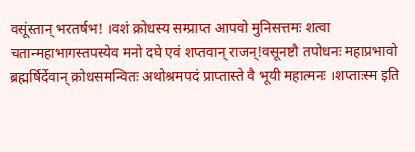वसूंस्तान् भरतर्षभ! ।वशं क्रोधस्य सम्प्राप्त आपवो मुनिसत्तमः शत्वा चतान्महाभागस्तपस्येव मनो दघे एवं शप्तवान् राजन्!वसूनष्टौ तपोधनः महाप्रभावो ब्रह्मर्षिर्देवान् क्रोधसमन्वितः अथोश्रमपदं प्राप्तास्ते वै भूयी महात्मनः ।शप्ताःस्म इति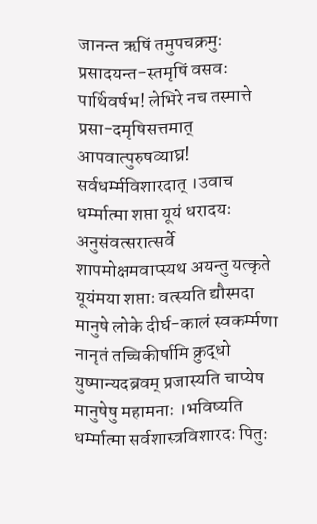जानन्त ऋषिं तमुपचक्रमुः प्रसादयन्त-स्तमृषिं वसवः पार्थिवर्षभ! लेभिरे नच तस्मात्ते प्रसा-दमृषिसत्तमात् आपवात्पुरुषव्याघ्र! सर्वधर्म्मविशारदात् ।उवाच धर्म्मात्मा शप्ता यूयं धरादयः अनुसंवत्सरात्सर्वे शापमोक्षमवाप्स्यथ अयन्तु यत्कृते यूयंमया शप्ताः वत्स्यति द्यौस्मदा मानुषे लोके दीर्घ-कालं स्वकर्म्मणा नानृतं तच्चिकीर्षामि क्रुद्धो युष्मान्यदब्रवम् प्रजास्यति चाप्येष मानुषेषु महामनाः ।भविष्यति धर्म्मात्मा सर्वशास्त्रविशारदः पितुः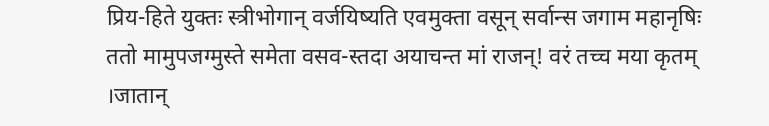प्रिय-हिते युक्तः स्त्रीभोगान् वर्जयिष्यति एवमुक्ता वसून् सर्वान्स जगाम महानृषिः ततो मामुपजग्मुस्ते समेता वसव-स्तदा अयाचन्त मां राजन्! वरं तच्च मया कृतम् ।जातान्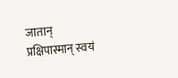जातान् प्रक्षिपास्मान् स्वयं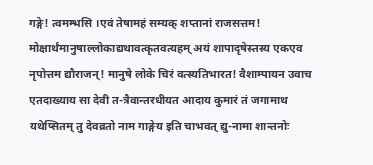गङ्गे! त्वमम्भसि ।एवं तेषामहं सम्यक् शप्तानां राजसत्तम! मोक्षार्थंमानुषाल्लोकाद्यथावत्कृतवत्यहम् अयं शापादृषेस्तस्य एकएव नृपोत्तम द्यौराजन्! मानुषे लोके चिरं वत्स्यतिभारत! वैशाम्पायन उवाच एतदाख्याय सा देवी त-त्रैवान्तरधीयत आदाय कुमारं तं जगामाथ यथेप्सितम् तु देवव्रतो नाम गाङ्गेय इति चाभवत् द्यु-नामा शान्तनोः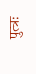पुत्त्रः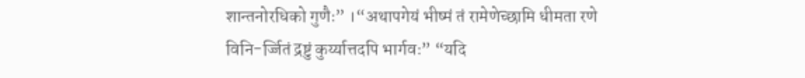शान्तनोरधिको गुणैः” ।“अथापगेयं भीष्मं तं रामेणेच्छामि धीमता रणे विनि-र्ज्जितं द्रष्टुं कुर्य्यात्तदपि भार्गवः” “यदि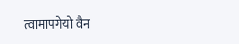त्वामापगेयो वैन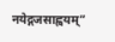नयेद्गजसाह्वयम्”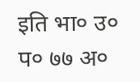इति भा० उ० प० ७७ अ०